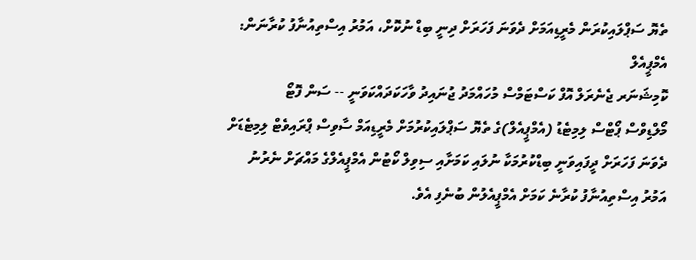ތެޔޮ ސަޕްލައިކުރަން މެރީޑިއަމަށް ދެވަނަ ފަހަރަށް ދިނީ ބިޑް ނުކޮށް، އަމުރު އިސްތިއުނާފު ކުރާނަން: އެމްޕީއެލް
ކޮމިޝަނަރ ޖެނެރަލް އޮފް ކަސްޓަމްސް މުހައްމަދު ޖުނައިދު ވާހަކަދައްކަވަނީ -- ސަން ފޮޓޯ
މޯލްޑިވްސް ޕޯޓްސް ލިމިޓެޑު (އެމްޕީއެލް)ގެ ތެޔޮ ސަޕްލައިކުރުމަށް މެރީޑިއަމް ސާވިސް ޕްރައިވެޓް ލިމިޓެޑަށް ދެވަނަ ފަހަރަށް ދީފައިވަނީ ބިޑްކުރުމަކާ ނުލައި ކަމަށާއި ސިވިލް ކޯޓުން އެމްޕީއެލްގެ މައްޗަށް ނެރުނު އަމުރު އިސްތިއުނާފު ކުރާނެ ކަމަށް އެމްޕީއެލުން ބުނެފި އެވެ.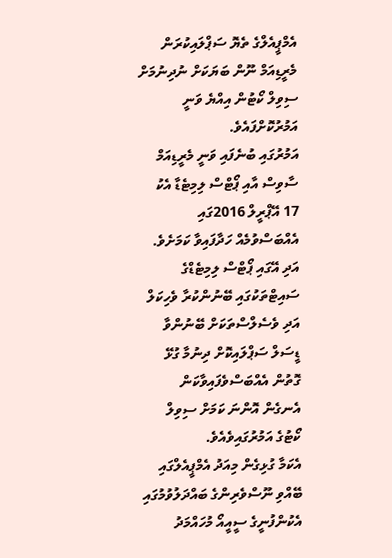އެމްޕީއެލްގެ ތެޔޮ ސަޕްލައިކުރަން މެރީޑިއަމް ނޫން ބަޔަކަށް ނުދިނުމަށް ސިވިލް ކޯޓުން އިއްޔެ ވަނީ އަމުރުކޮށްފައެވެ.
އަމުރުގައި ބުނެފައި ވަނީ މެރީޑިއަމް ސާވިސް އާއި ޕޯޓްސް ލިމިޓެޑާ އެކު 17 އޭޕްރީލް 2016ގައި އެއްބަސްވުމެއް ހަދާފައިވާ ކަމަށެވެ. އަދި އޭގައި ޕޯޓްސް ލިމިޓެޑްގެ ސައިޓްތަކުގައި ބޭނުންކުރާ ވެހިކަލް އަދި ވެސެލްސްތަކަށް ބޭނުންވާ ޑީސަލް ސަޕްލައިކޮށް ދިނުމާ ގުޅޭ ގޮތުން އެއްބަސްވެފައިވާކަން އެނގެން އޮންނަ ކަމަށް ސިވިލް ކޯޓުގެ އަމުރުގައިވެއެވެ.
އެކަމާ ގުޅިގެން މިއަދު އެމްޕީއެލްގައި ބޭއްވި ނޫސްވެރިންގެ ބައްދަލުވުމުގައި އެކުންފުނީގެ ސީއީއޯ މުހައްމަދު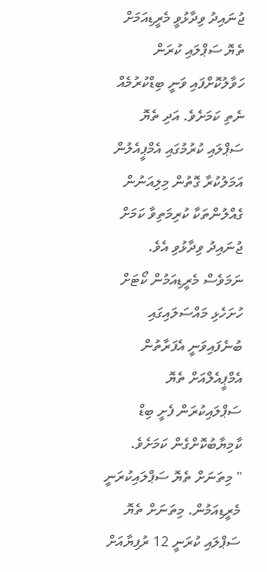ޖުނައިދު ވިދާޅުވީ މެރީޑިއަމަށް ތެޔޮ ސަޕްލައި ކުރަން ހަވާލުކޮށްފައި ވަނީ ބިޑްކުރުމެއް ނެތި ކަމަށެވެ. އަދި ތެޔޮ ސަޕްލައި ކުރުމުގައި އެމްޕީއެލުން އަމަލުކުރާ ގޮތުން މިލިއަނުން ގެއްލުންތަކާ ކުރިމަތިވާ ކަމަށް ޖުނައިދު ވިދާޅުވި އެވެ.
ނަމަވެސް މެރީޑިއަމުން ކޯޓަށް ހުށަހެޅި މައްސަލައިގައި ބުނެފައިވަނީ އެފަރާތުން އެމްޕީއެލްއަށް ތެޔޮ ސަޕްލައިކުރަން ފެށީ ބިޑް ކާމިޔާބުކޮށްގެން ކަމަށެވެ.
" މިތަނަށް ތެޔޮ ސަޕްލައިކުރަނީ މެރީޑިއަމުން. މިތަނަށް ތެޔޮ ސަޕްލައި ކުރަނީ 12 ރުފިޔާއަށް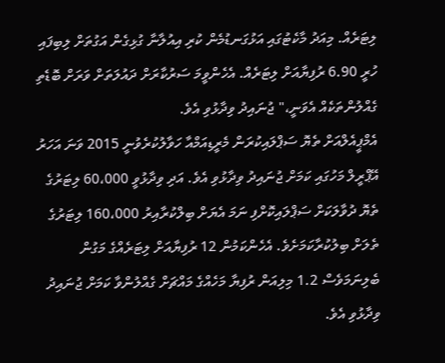ލިޓަރެއް. މިއަދު މާކެޓުގައި އަޅުގަނޑުމެން ކުރި އިއުލާނާ ގުޅިގެން އަގުތަށް ލިބިފައި ހުރީ 6.90 ރުފިޔާއަށް ލިޓަރެއް. އެހެންވީމަ ސަރުކާރަށް ދައުލަތަށް ވަރަށް ބޮޑެތި ގެއްލުންތަކެއް އެވަނީ،" ޖުނައިދު ވިދާޅުވި އެވެ.
އެމްޕީއެލްއަށް ތެޔޮ ސަޕްލައިކުރަން މެރީޑިއަމްއާ ހަވާލުކުރެވުނީ 2015 ވަނަ އަހަރު އޭޕްރީލް މަހުގައި ކަމަށް ޖުނައިދު ވިދާޅުވި އެވެ. އަދި ވިދާޅުވީ 60،000 ލިޓަރުގެ ތެޔޮ ދުވާލަކަށް ސަޕްލައިކޮށްފި ނަމަ އެޔަށް ބިލްކުރާއިރު 160،000 ލިޓަރުގެ ތެލަށް ބިލުކުރާކަމަށެވެ. އެހެންކަމުން 12 ރުފިޔާއަށް ލިޓަރެއްގެ މަގުން ބެލިނަމަވެސް 1.2 މިލިއަން ރުފިޔާ މަހެއްގެ މައްޗަށް ގެއްލުންވާ ކަމަށް ޖުނައިދު ވިދާޅުވި އެވެ.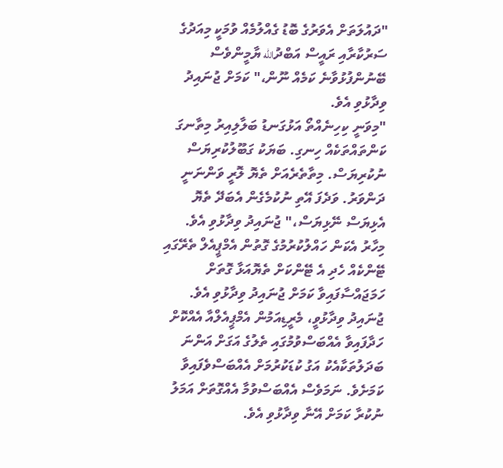"ދައުލަތަށް އެވަރުގެ ބޮޑު ގެއްލުމެއް ވުމަކީ މިއަދުގެ ސަރުކާރާއި ރައީސް އަބްދުالله ޔާމީންވެސް ބޭނުންފުޅުވާނެ ކަމެއް ނޫން،" ކަމަށް ޖުނައިދު ވިދާޅުވި އެވެ.
"މިވަނީ ކިހިނެއްތޯ އަޅުގަނޑު ބަލާލިއިރު މިތާނގަ ކަންތައްތަކެއް ހިނގި. ބަޔަކު ގަބޫލުކުރިޔަސް ނުކުރިޔަސް. މިތާތެރެއަށް ތެޔޮ ލޮރީ ވަންނަނީ ދަންވަރު. ވަދެފަ އޭތި ނުކުމެގެން އެބަދޭ ތެޔޮ އެޅިޔަސް ނޭޅިޔަސް،" ޖުނައިދު ވިދާޅުވި އެވެ.
މިހާރު އެކަން ހައްލުކުރުމުގެ ގޮތުން އެމްޕީއެލް ތެރޭގައި ޓޭންކެއް ހެދި އެ ޓޭންކަށް ތެޔޮއަޅާ ގޮތަށް ހަމަޖައްސާފައިވާ ކަމަށް ޖުނައިދު ވިދާޅުވި އެވެ.
ޖުނައިދު ވިދާޅުވީ، މެރީޑިއަމުން އެމްޕީއެލްއާ އެއްކޮށް ހަދާފައިވާ އެއްބަސްވުމުގައި ތެލުގެ އަގަށް އަންނަ ބަދަލުތަކާއެކު އަގު ކުޑަކުރުމަށް އެއްބަސްވެފައިވާ ކަމަށެވެ. ނަމަވެސް އެއްބަސްވުމާ އެއްގޮތަށް އަމަލު ނުކުރާ ކަމަށް އޭނާ ވިދާޅުވި އެވެ.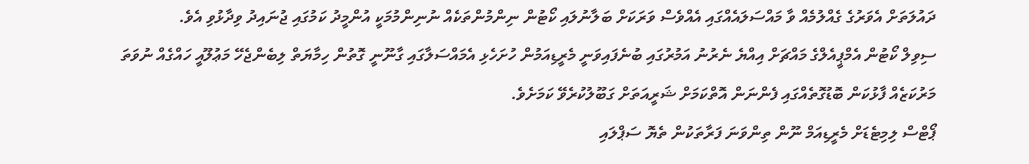ދައުލަތަށް އެވަރުގެ ގެއްލުމެއް ވާ މައްސަލައެއްގައި އެއްވެސް ވަރަކަށް ބަލާނުލައި ކޯޓުން ނިންމުންތަކެއް ނުނިންމުމަކީ އުންމީދު ކަމުގައި ޖުނައިދު ވިދާޅުވި އެވެ.
ސިވިލް ކޯޓުން އެމްޕީއެލްގެ މައްޗަށް އިއްޔެ ނެރުނު އަމުރުގައި ބުނެފައިވަނީ މެރީޑިއަމުން ހުށަހެޅި އެމައްސަލާގައި ގާނޫނީ ގޮތުން ހިމާޔަތް ލިބެންޖެހޭ މަޢުލޫއީ ހައްގެއް ނުވަތަ މަރުކަޒެއް ފާޅުކަން ބޮޑުގޮތެއްގައި ފެންނަން އޮތްކަމަށް ޝަރީއަތަށް ގަބޫލުކުރެވޭ ކަމަށެވެ.
ޕޯޓްސް ލިމިޓެޑަށް މެރީޑިއަމް ނޫން ތިންވަނަ ފަރާތަކުން ތެޔޮ ސަޕްލައި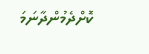ކޮށްދެމުންދާނަމަ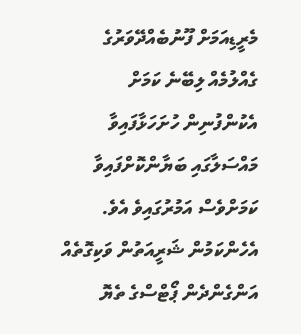މެރީޑިއަމަށް ފޫނުބެއްދޭވަރުގެ ގެއްލުމެއް ލިބޭނެ ކަމަށް އެކުންފުނިން ހުށަހަޅާފައިވާ މައްސަލާގައި ބަޔާންކޮށްފައިވާ ކަމަށްވެސް އަމުރުގައިވެ އެވެ.
އެހެންކަމުން ޝަރީއަތުން ވަކިގޮތެއް އަންގެންދެން ޕޯޓްސްގެ ތެޔޮ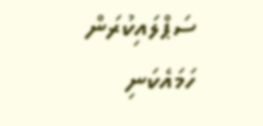ސަޕްލައިކުރަން ހަމައެކަނި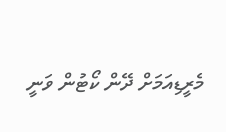މެރީޑިއަމަށް ދޭން ކޯޓުން ވަނީ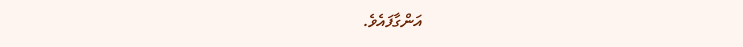އަންގާފައެވެ.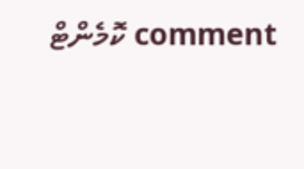comment ކޮމެންޓް